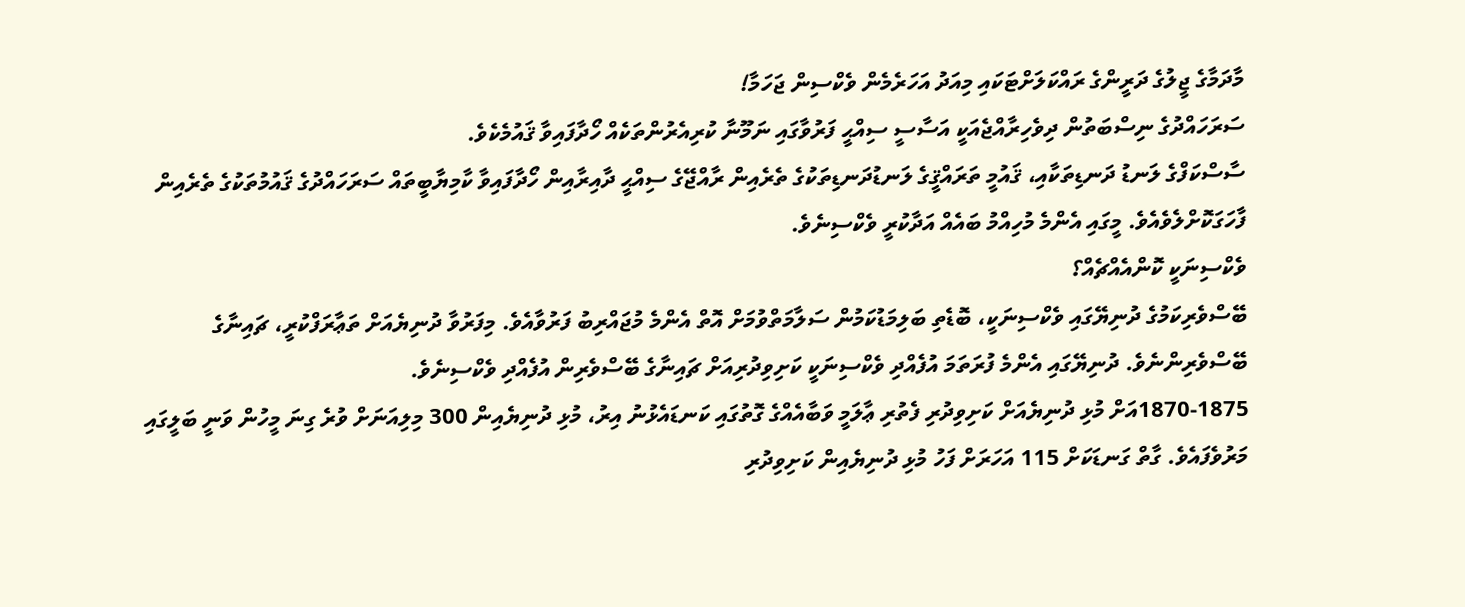މާދަމާގެ ޖީލުގެ ދަރީންގެ ރައްކަލަށްޓަކައި މިއަދު އަހަރެމެން ވެކްސިން ޖަހަމާ!
ސަރަހައްދުގެ ނިސްބަތުން ދިވެހިރާއްޖެއަކީ އަސާސީ ސިއްޙީ ފަރުވާގައި ނަމޫނާ ކުރިއެރުންތަކެއް ހޯދާފައިވާ ޤައުމެކެވެ.
ސާސްކަފްގެ ލަނޑު ދަނޑިތަކާއި، ޤައުމީ ތަރައްޤީގެ ލަނޑުދަނޑިތަކުގެ ތެރެއިން ރާއްޖޭގެ ސިއްޙީ ދާއިރާއިން ހޯދާފައިވާ ކާމިޔާބީތައް ސަރަހައްދުގެ ޤައުމުތަކުގެ ތެރެއިން ފާހަގަކޮށްލެވެއެވެ. މީގައި އެންމެ މުހިއްމު ބައެއް އަދާކުރީ ވެކްސިނެވެ.
ވެކްސިނަކީ ކޮންއެއްޗެއް؟
ބޭސްވެރިކަމުގެ ދުނިޔޭގައި ވެކްސިނަކީ، ބޮޑެތި ބަލިމަޑުކަމުން ސަލާމަތްވުމަށް އޮތް އެންމެ މުޖައްރިބު ފަރުވާއެވެ. މިފަރުވާ ދުނިޔެއަށް ތަޢާރަފްކުރީ، ޗައިނާގެ ބޭސްވެރިންނެވެ. ދުނިޔޭގައި އެންމެ ފުރަތަމަ އުފެއްދި ވެކްސިނަކީ ކަށިވިދުރިއަށް ޗައިނާގެ ބޭސްވެރިން އުފެއްދި ވެކްސިނެވެ.
1870-1875އަށް މުޅި ދުނިޔެއަށް ކަށިވިދުރި ފެތުރި ޢާލަމީ ވަބާއެއްގެ ގޮތުގައި ކަނޑައެޅުނު އިރު، މުޅި ދުނިޔެއިން 300 މިލިއަނަށް ވުރެ ގިނަ މީހުން ވަނީ ބަލީގައި މަރުވެފައެވެ. ގާތް ގަނޑަކަށް 115 އަހަރަށް ފަހު މުޅި ދުނިޔެއިން ކަށިވިދުރި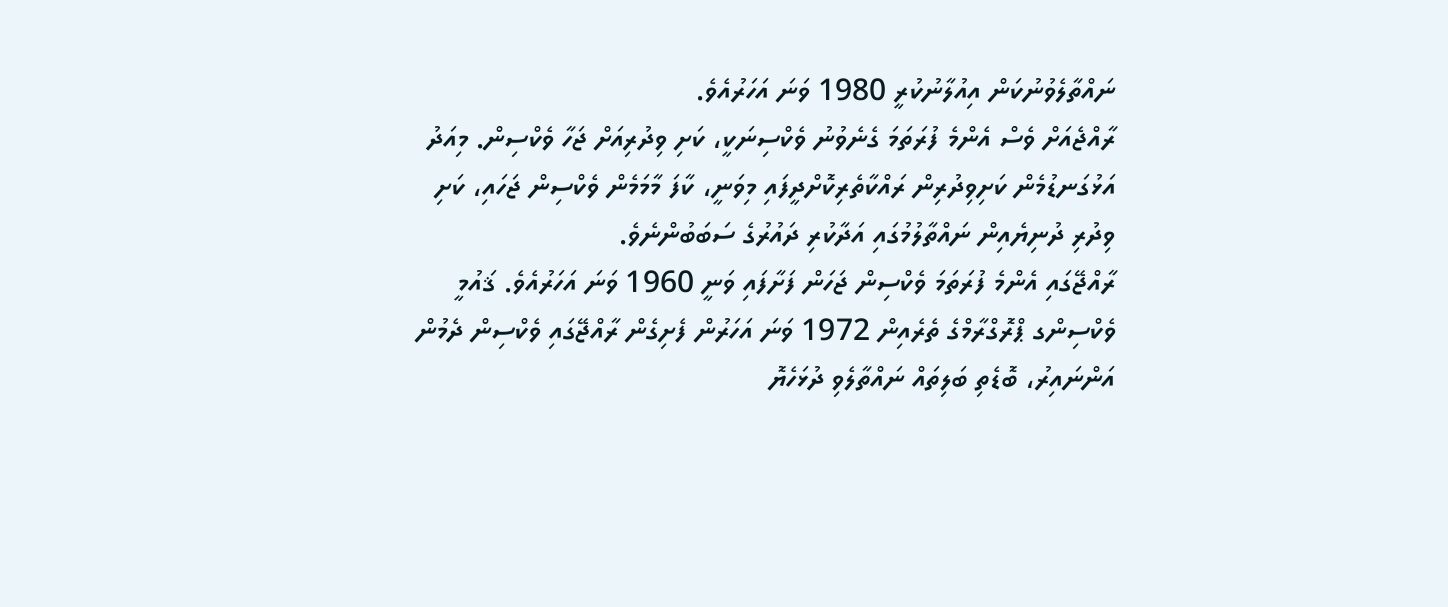ނައްތާލެވުނުކަން އިއުލާނުކުރީ 1980 ވަނަ އަހަރުއެވެ.
ރާއްޖެއަށް ވެސް އެންމެ ފުރަތަމަ ގެނެވުނު ވެކްސިނަކީ، ކަށި ވިދުރިއަށް ޖަހާ ވެކްސިން. މިއަދު އަޅުގަނޑުމެން ކަށިވިދުރިން ރައްކާތެރިކޮށްދީފައި މިވަނީ، ކާފަ މާމަމެން ވެކްސިން ޖަހައި، ކަށި ވިދުރި ދުނިޔެއިން ނައްތާލުމުގައި އަދާކުރި ދައުރުގެ ސަބަބުންނެވެ.
ރާއްޖޭގައި އެންމެ ފުރަތަމަ ވެކްސިން ޖަހަން ފަށާފައި ވަނީ 1960 ވަނަ އަހަރުއެވެ. ޤައުމީ ވެކްސިންގ ޕްރޮގްރާމްގެ ތެރެއިން 1972 ވަނަ އަހަރުން ފެށިގެން ރާއްޖޭގައި ވެކްސިން ދެމުން އަންނައިރު، ބޮޑެތި ބަލިތައް ނައްތާލެވި ދުޅަހެޔޮ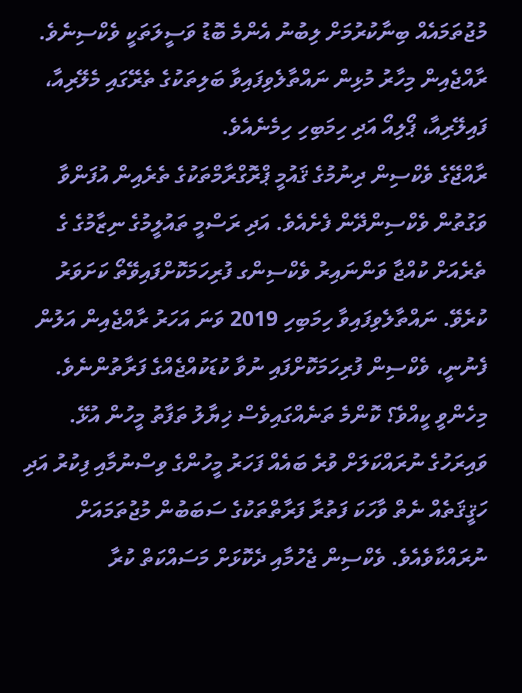މުޖުތަމައެއް ބިނާކުރުމަށް ލިބުނު އެންމެ ބޮޑު ވަސީލަތަކީ ވެކްސިނެވެ. ރާއްޖެއިން މިހާރު މުޅިން ނައްތާލެވިފައިވާ ބަލިތަކުގެ ތެރޭގައި މެލޭރިއާ، ފައިލޭރިއާ، ޕޯލިއޯ އަދި ހިމަބިހި ހިމެނެއެވެ.
ރާއްޖޭގެ ވެކްސިން ދިނުމުގެ ޤައުމީ ޕްރޮގްރާމްތަކުގެ ތެރެއިން އުފަންވާ ވަގުތުން ވެކްސިންދޭން ފެށެއެވެ. އަދި ރަސްމީ ތައުލީމުގެ ނިޒާމުގެ ގެ ތެރެއަށް ކުއްޖާ ވަންނައިރު ވެކްސިންގ ފުރިހަމަކޮށްފައިވޭތޯ ކަށަވަރު ކުރެވޭ. ނައްތާލެވިފައިވާ ހިމަބިހި 2019 ވަނަ އަހަރު ރާއްޖެއިން އަލުން ފެނުނީ، ވެކްސިން ފުރިހަމަކޮށްފައި ނުވާ ކުޑަކުއްޖެއްގެ ފަރާތުންނެވެ. މިހެންވީ ކީއްވެ؟ ކޮންމެ ތަނެއްގައިވެސް ޚިޔާލު ތަފާތު މީހުން އުޅޭ. ވައިރަހުގެ ނުރައްކަލަށް ވުރެ ބައެއް ފަހަރު މީހުންގެ ވިސްނުމާއި ފިކުރު އަދި ހަޤީޤަތެއް ނެތް ވާހަކަ ފަތުރާ ފަރާތްތަކުގެ ސަބަބުން މުޖުތަމައަށް ނުރައްކާވެއެވެ. ވެކްސިން ޖެހުމާއި ދެކޮޅަށް މަސައްކަތް ކުރާ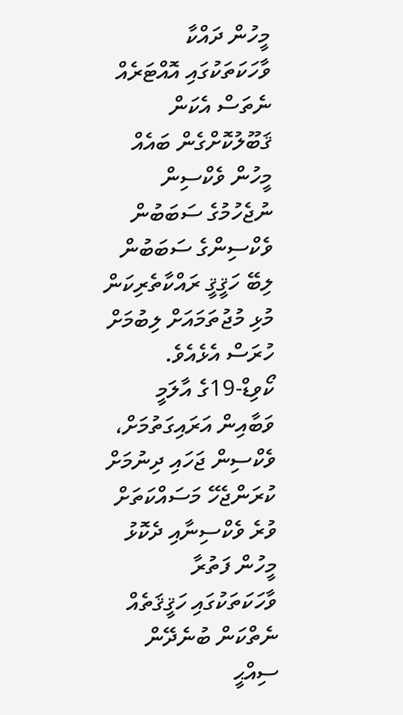މީހުން ދައްކާ ވާހަކަތަކުގައި އޮއްޓަރެއް ނެތަސް އެކަން ޤަބޫލުކޮށްގެން ބައެއް މީހުން ވެކްސިން ނުޖެހުމުގެ ސަބަބުން ވެކްސިންގެ ސަބަބުން ލިބޭ ހަޤީޤީ ރައްކާތެރިކަން މުޅި މުޖުތަމައަށް ލިބުމަށް ހުރަސް އެޅެއެވެ. ކޯވިޑް-19ގެ އާލަމީ ވަބާއިން އަރައިގަތުމަށް، ވެކްސިން ޖަހައި ދިނުމަށް ކުރަންޖެހޭ މަސައްކަތަށް ވުރެ ވެކްސިނާއި ދެކޮޅު މީހުން ފަތުރާ ވާހަކަތަކުގައި ހަޤީޤަތެއް ނެތްކަން ބުނެދޭން ސިއްޙީ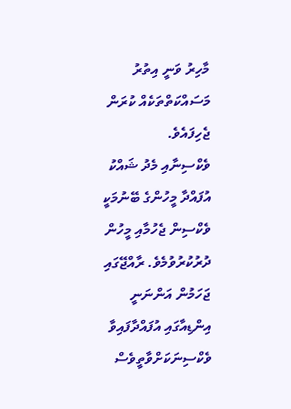މާހިރު ވަނީ އިތުރު މަސައްކަތްތަކެއް ކުރަން ޖެހިފައެވެ.
ވެކްސިނާއި މެދު ޝައްކު އުފައްދާ މީހުންގެ ބޭނުމަކީ ވެކްސިން ޖެހުމާއި މީހުން ދުރުކުރުވުމެވެ. ރާއްޖޭގައި ޖަހަމުން އަންނަނީ އިންޑިއާގައި އުފައްދާފައިވާ ވެކްސިނަކަށްވާތީވެސް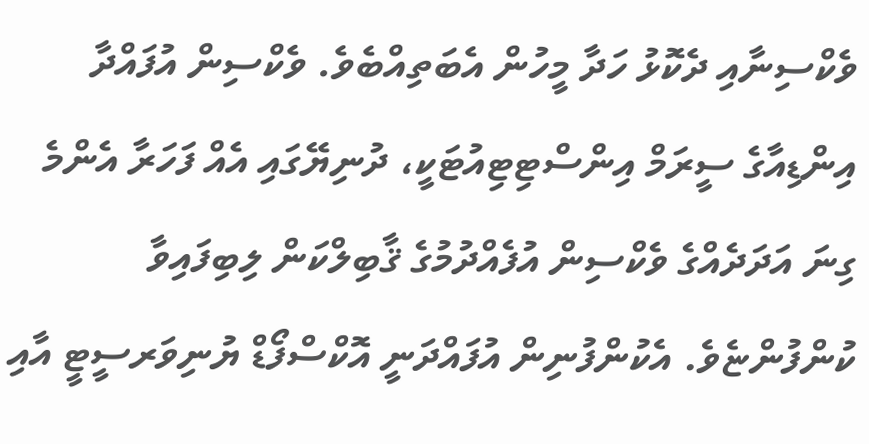ވެކްސިނާއި ދެކޮޅު ހަދާ މީހުން އެބަތިއްބެވެ. ވެކްސިން އުފައްދާ އިންޑިއާގެ ސީރަމް އިންސްޓިޓިއުޓަކީ، ދުނިޔޭގައި އެއް ފަހަރާ އެންމެ ގިނަ އަދަދެއްގެ ވެކްސިން އުފެއްދުމުގެ ޤާބިލްކަން ލިބިފައިވާ ކުންފުންޏެވެ. އެކުންފުނިން އުފައްދަނީ އޮކްސްފޯޑް ޔުނިވަރސީޓީ އާއި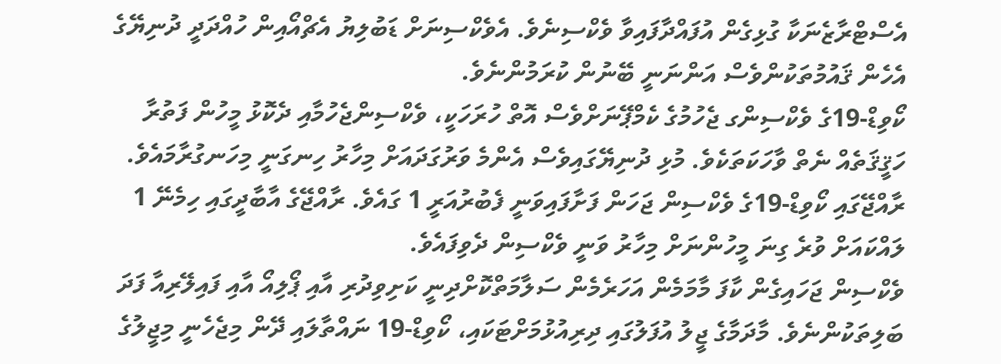އެސްޓްރާޒެނަކާ ގުޅިގެން އުފައްދާފައިވާ ވެކްސިނެވެ. އެވެކްސިނަށް ޑަބުލިޔު އެޗްއޯއިން ހުއްދަދީ ދުނިޔޭގެ އެހެން ޤައުމުތަކުންވެސް އަންނަނީ ބޭނުން ކުރަމުންނެވެ.
ކޯވިޑް-19ގެ ވެކްސިންގ ޖެހުމުގެ ކެމްޕޭނަށްވެސް އޮތް ހުރަހަކީ، ވެކްސިންޖެހުމާއި ދެކޮޅު މީހުން ފަތުރާ ހަޤީޤަތެއް ނެތް ވާހަކަތަކެވެ. މުޅި ދުނިޔޭގައިވެސް އެންމެ ވަރުގަދައަށް މިހާރު ހިނގަނީ މިހަނގުރާމައެވެ. ރާއްޖޭގައި ކޯވިޑް-19ގެ ވެކްސިން ޖަހަން ފަށާފައިވަނީ ފެބުރުއަރީ 1 ގައެވެ. ރާއްޖޭގެ އާބާދީގައި ހިމެނޭ 1 ލައްކައަށް ވުރެ ގިނަ މީހުންނަށް މިހާރު ވަނީ ވެކްސިން ދެވިފައެވެ.
ވެކްސިން ޖަހައިގެން ކާފަ މާމަމެން އަހަރެމެން ސަލާމަތްކޮށްދިނީ ކަށިވިދުރި އާއި ޕޯލިއޯ އާއި ފައިލޭރިއާ ފަދަ ބަލިތަކުންނެވެ. މާދަމާގެ ޖީލު އުފަލުގައި ދިރިއުޅުމަށްޓަކައި، ކޯވިޑް-19 ނައްތާލައި ދޭން މިޖެހެނީ މިޖީލުގެ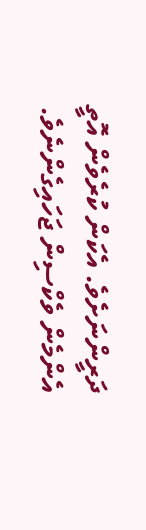ދަރީންނަށެވެ. އެކަން ކުރެވެން އޮތީ އެންމެން ވެކްސިން ޖަހައިގެންނެވެ.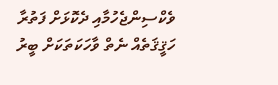ވެކްސިންޖެހުމާއި ދެކޮޅަށް ފަތުރާ ހަޤީޤަތެއް ނެތް ވާހަކަތަކަށް ބީރު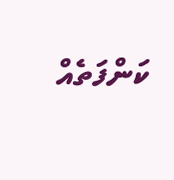ކަންފަތެއް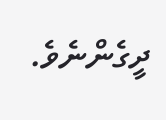ދީގެންނެވެ.